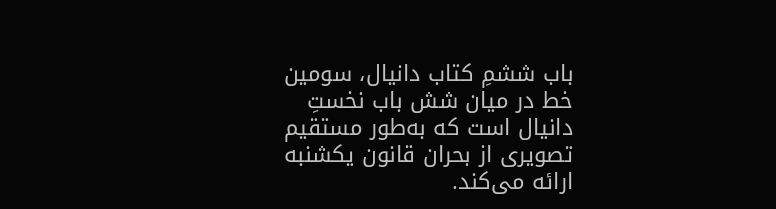باب ششمِ کتاب دانیال، سومین خط در میان شش باب نخستِ دانیال است که به‌طور مستقیم تصویری از بحران قانون یکشنبه ارائه می‌کند.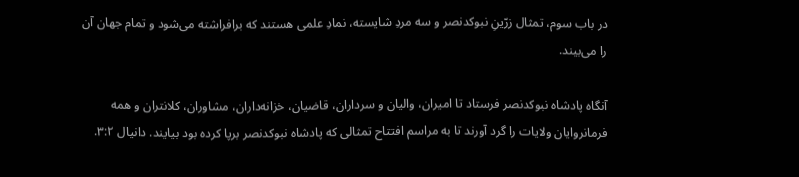در باب سوم، تمثال زرّینِ نبوکدنصر و سه مردِ شایسته، نمادِ علمی هستند که برافراشته می‌شود و تمام جهان آن را می‌بیند.

آنگاه پادشاه نبوکدنصر فرستاد تا امیران، والیان و سرداران، قاضیان، خزانه‌داران، مشاوران، کلانتران و همه فرمانروایان ولایات را گرد آورند تا به مراسم افتتاح تمثالی که پادشاه نبوکدنصر برپا کرده بود بیایند. دانیال ۳:۲.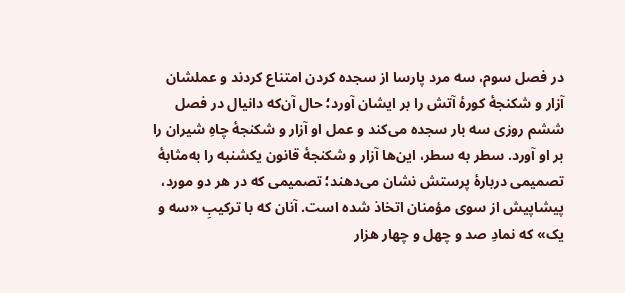در فصل سوم، سه مرد پارسا از سجده کردن امتناع کردند و عملشان آزار و شکنجهٔ کورهٔ آتش را بر ایشان آورد؛ حال آن‌که دانیال در فصل ششم روزی سه بار سجده می‌کند و عمل او آزار و شکنجهٔ چاهِ شیران را بر او آورد. سطر به سطر، این‌ها آزار و شکنجهٔ قانون یکشنبه را به‌مثابهٔ تصمیمی دربارهٔ پرستش نشان می‌دهند؛ تصمیمی که در هر دو مورد، پیشاپیش از سوی مؤمنان اتخاذ شده است. آنان که با ترکیبِ «سه و یک» که نمادِ صد و چهل و چهار هزار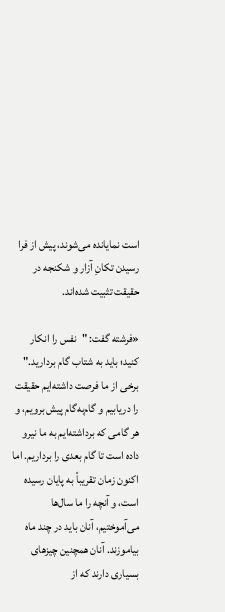است نمایانده می‌شوند، پیش از فرا رسیدن تکانِ آزار و شکنجه در حقیقت تثبیت شده‌اند.

«فرشته گفت: "نفس را انکار کنید؛ باید به شتاب گام بردارید." برخی از ما فرصت داشته‌ایم حقیقت را دریابیم و گام‌به‌گام پیش برویم، و هر گامی که برداشته‌ایم به ما نیرو داده است تا گام بعدی را برداریم. اما اکنون زمان تقریباً به پایان رسیده است، و آنچه را ما سال‌ها می‌آموختیم، آنان باید در چند ماه بیاموزند. آنان همچنین چیزهای بسیاری دارند که از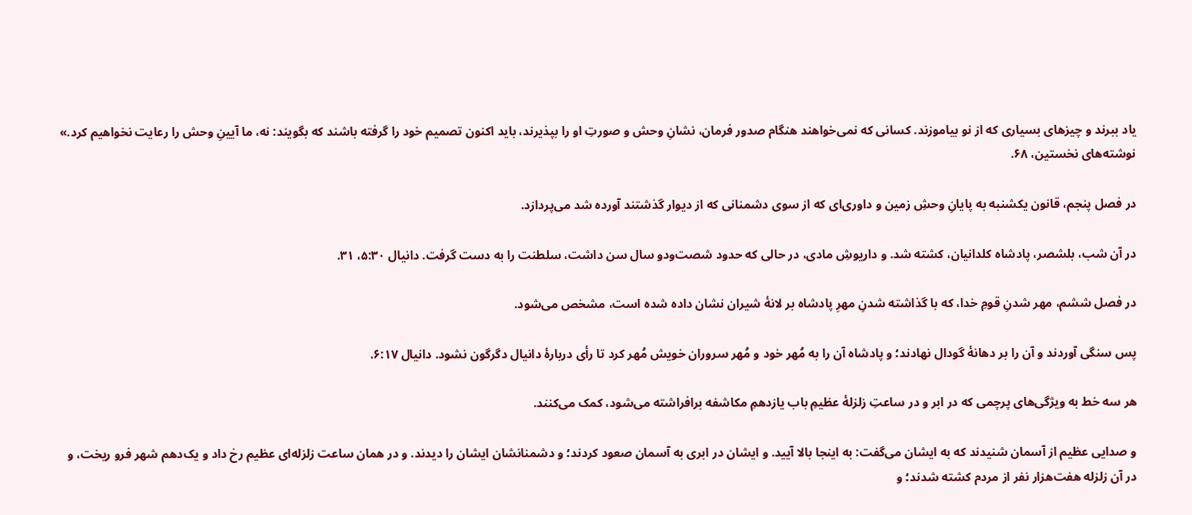یاد ببرند و چیزهای بسیاری که از نو بیاموزند. کسانی که نمی‌خواهند هنگام صدور فرمان، نشانِ وحش و صورتِ او را بپذیرند، باید اکنون تصمیم خود را گرفته باشند که بگویند: نه، ما آیینِ وحش را رعایت نخواهیم کرد.» نوشته‌های نخستین، ۶۸.

در فصل پنجم، قانون یکشنبه به پایانِ وحشِ زمین و داوری‌ای که از سوی دشمنانی که از دیوار گذشتند آورده شد می‌پردازد.

در آن شب، بلشصر، پادشاه کلدانیان، کشته شد. و داریوشِ مادی، در حالی که حدود شصت‌ودو سال سن داشت، سلطنت را به دست گرفت. دانیال ۵:۳۰، ۳۱.

در فصل ششم، مهر شدنِ قومِ خدا، که با گذاشته شدنِ مهرِ پادشاه بر لانۀ شیران نشان داده شده است، مشخص می‌شود.

پس سنگی آوردند و آن را بر دهانۀ گودال نهادند؛ و پادشاه آن را به مُهر خود و مُهر سروران خویش مُهر کرد تا رأی دربارهٔ دانیال دگرگون نشود. دانیال ۶:۱۷.

هر سه خط به ویژگی‌های پرچمی که در ابر و در ساعتِ زلزلهٔ عظیمِ باب یازدهمِ مکاشفه برافراشته می‌شود، کمک می‌کنند.

و صدایی عظیم از آسمان شنیدند که به ایشان می‌گفت: به اینجا بالا آیید. و ایشان در ابری به آسمان صعود کردند؛ و دشمنانشان ایشان را دیدند. و در همان ساعت زلزله‌ای عظیم رخ داد و یک‌دهم شهر فرو ریخت، و در آن زلزله هفت‌هزار نفر از مردم کشته شدند؛ و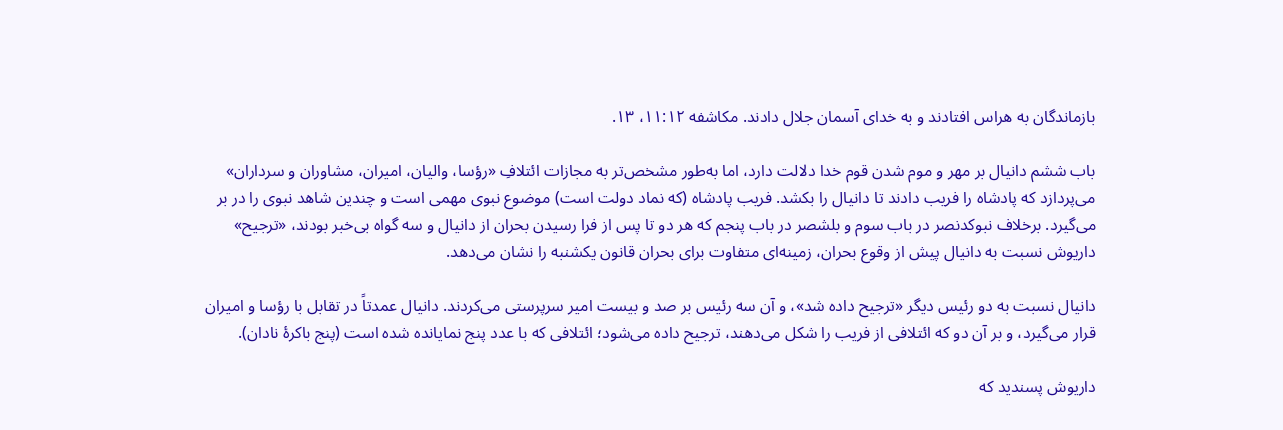بازماندگان به هراس افتادند و به خدای آسمان جلال دادند. مکاشفه ۱۱:۱۲، ۱۳.

باب ششم دانیال بر مهر و موم شدن قوم خدا دلالت دارد، اما به‌طور مشخص‌تر به مجازات ائتلافِ «رؤسا، والیان، امیران، مشاوران و سرداران» می‌پردازد که پادشاه را فریب دادند تا دانیال را بکشد. فریب پادشاه (که نماد دولت است) موضوع نبوی مهمی است و چندین شاهد نبوی را در بر می‌گیرد. برخلاف نبوکدنصر در باب سوم و بلشصر در باب پنجم که هر دو تا پس از فرا رسیدن بحران از دانیال و سه گواه بی‌خبر بودند، «ترجیح» داریوش نسبت به دانیال پیش از وقوع بحران، زمینه‌ای متفاوت برای بحران قانون یکشنبه را نشان می‌دهد.

دانیال نسبت به دو رئیس دیگر «ترجیح داده شد»، و آن سه رئیس بر صد و بیست امیر سرپرستی می‌کردند. دانیال عمدتاً در تقابل با رؤسا و امیران قرار می‌گیرد، و بر آن دو که ائتلافی از فریب را شکل می‌دهند، ترجیح داده می‌شود؛ ائتلافی که با عدد پنج نمایانده شده است (پنج باکرهٔ نادان).

داریوش پسندید که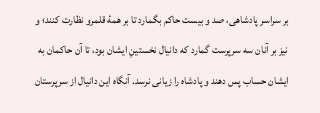بر سراسر پادشاهی، صد و بیست حاکم بگمارد تا بر همهٔ قلمرو نظارت کنند؛ و نیز بر آنان سه سرپرست گمارد که دانیال نخستینِ ایشان بود، تا آن حاکمان به ایشان حساب پس دهند و پادشاه را زیانی نرسد. آنگاه این دانیال از سرپرستان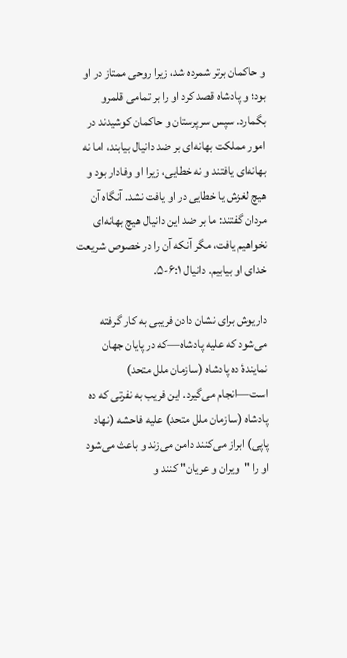و حاکمان برتر شمرده شد، زیرا روحی ممتاز در او بود؛ و پادشاه قصد کرد او را بر تمامی قلمرو بگمارد. سپس سرپرستان و حاکمان کوشیدند در امور مملکت بهانه‌ای بر ضد دانیال بیابند، اما نه بهانه‌ای یافتند و نه خطایی، زیرا او وفادار بود و هیچ لغزش یا خطایی در او یافت نشد. آنگاه آن مردان گفتند: ما بر ضد این دانیال هیچ بهانه‌ای نخواهیم یافت، مگر آنکه آن را در خصوص شریعت خدای او بیابیم. دانیال ۶:۱-۵.

داریوش برای نشان دادن فریبی به کار گرفته می‌شود که علیه پادشاه—که در پایان جهان نمایندهٔ ده پادشاه (سازمان ملل متحد) است—انجام می‌گیرد. این فریب به نفرتی که ده پادشاه (سازمان ملل متحد) علیه فاحشه (نهاد پاپی) ابراز می‌کنند دامن می‌زند و باعث می‌شود او را "ویران و عریان" کنند و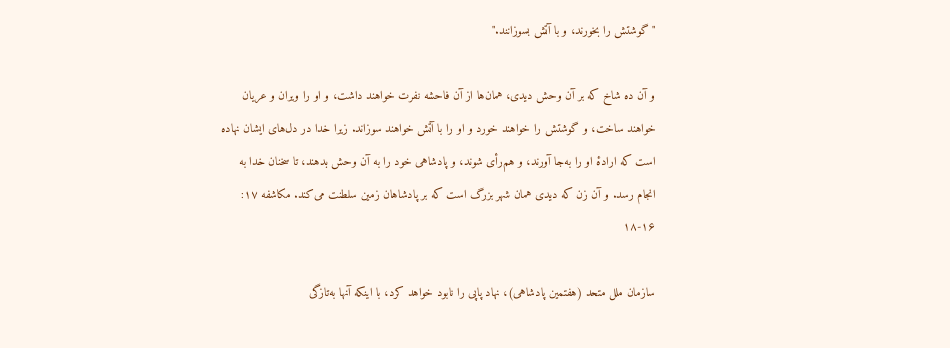"گوشتش را بخورند، و با آتش بسوزانند."

و آن ده شاخ که بر آن وحش دیدی، همان‌ها از آن فاحشه نفرت خواهند داشت، و او را ویران و عریان خواهند ساخت، و گوشتش را خواهند خورد و او را با آتش خواهند سوزاند. زیرا خدا در دل‌های ایشان نهاده است که ارادهٔ او را به‌جا آورند، و هم‌رأی شوند، و پادشاهی خود را به آن وحش بدهند، تا سخنان خدا به انجام رسد. و آن زن که دیدی همان شهر بزرگ است که بر پادشاهان زمین سلطنت می‌کند. مکاشفه ۱۷: ۱۶-۱۸

سازمان ملل متحد (هفتمین پادشاهی)، نهاد پاپی را نابود خواهد کرد، با اینکه آنها به‌تازگی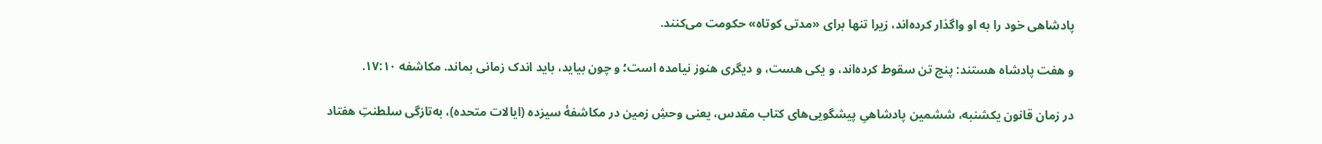پادشاهی خود را به او واگذار کرده‌اند، زیرا تنها برای «مدتی کوتاه» حکومت می‌کنند.

و هفت پادشاه هستند: پنج تن سقوط کرده‌اند، و یکی هست، و دیگری هنوز نیامده است؛ و چون بیاید، باید اندک زمانی بماند. مکاشفه ۱۷:۱۰.

در زمان قانون یکشنبه، ششمین پادشاهیِ پیشگویی‌های کتاب مقدس، یعنی وحشِ زمین در مکاشفهٔ سیزده (ایالات متحده)، به‌تازگی سلطنتِ هفتاد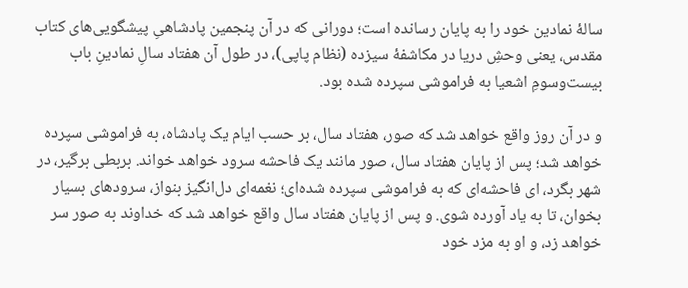سالهٔ نمادین خود را به پایان رسانده است؛ دورانی که در آن پنجمین پادشاهیِ پیشگویی‌های کتاب مقدس، یعنی وحشِ دریا در مکاشفهٔ سیزده (نظام پاپی)، در طول آن هفتاد سالِ نمادینِ باب بیست‌وسومِ اشعیا به فراموشی سپرده شده بود.

و در آن روز واقع خواهد شد که صور، هفتاد سال، بر حسب ایام یک پادشاه، به فراموشی سپرده خواهد شد؛ پس از پایان هفتاد سال، صور مانند یک فاحشه سرود خواهد خواند. بربطی برگیر، در شهر بگرد، ای فاحشه‌ای که به فراموشی سپرده شده‌ای؛ نغمه‌ای دل‌انگیز بنواز، سرودهای بسیار بخوان، تا به یاد آورده شوی. و پس از پایان هفتاد سال واقع خواهد شد که خداوند به صور سر خواهد زد، و او به مزد خود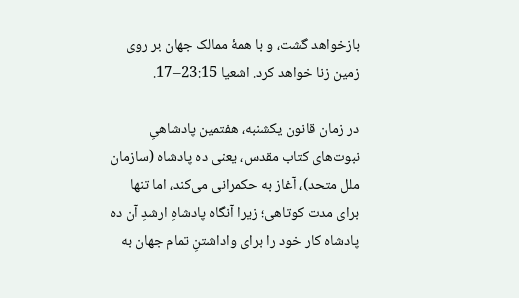بازخواهد گشت، و با همهٔ ممالک جهان بر روی زمین زنا خواهد کرد. اشعیا 23:15–17.

در زمان قانون یکشنبه، هفتمین پادشاهیِ نبوت‌های کتاب مقدس، یعنی ده پادشاه (سازمان ملل متحد)، آغاز به حکمرانی می‌کند، اما تنها برای مدت کوتاهی؛ زیرا آنگاه پادشاهِ ارشدِ آن ده پادشاه کار خود را برای واداشتنِ تمام جهان به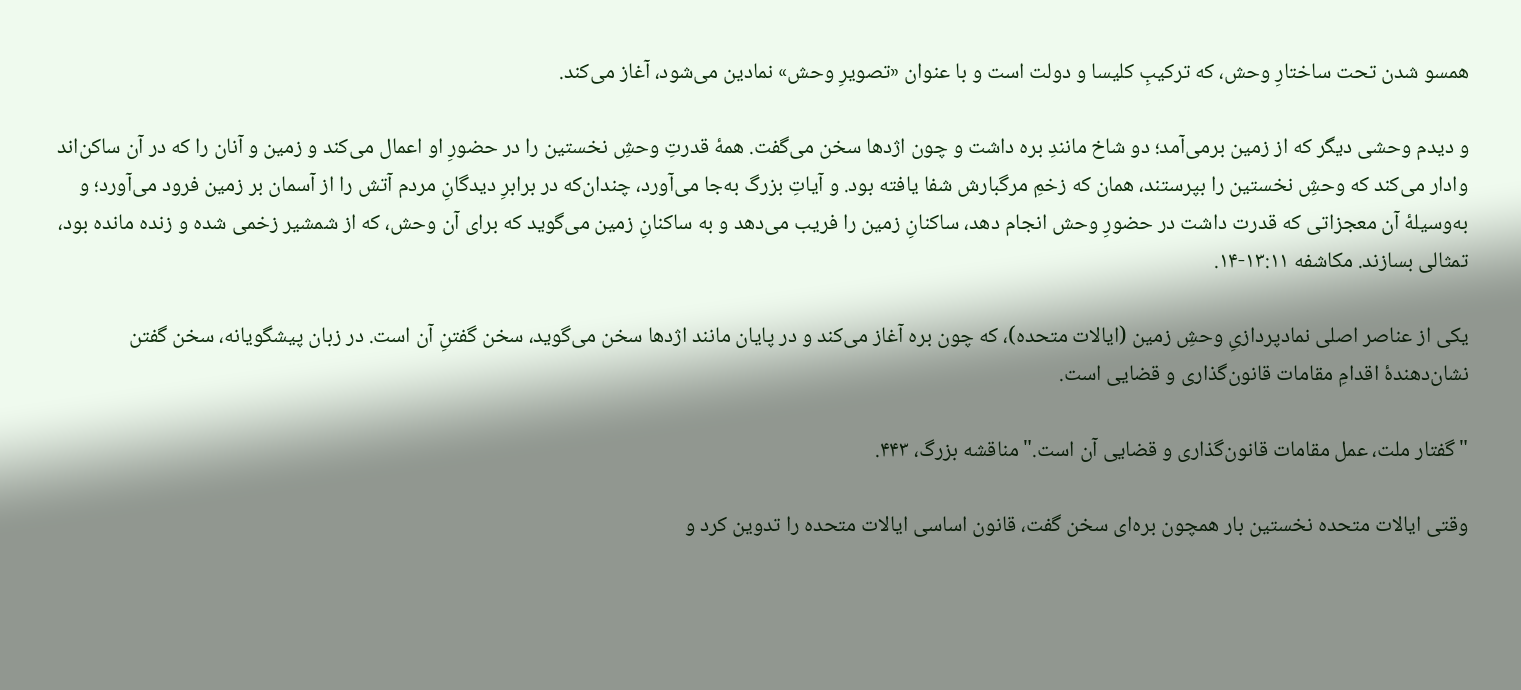همسو شدن تحت ساختارِ وحش، که ترکیبِ کلیسا و دولت است و با عنوان «تصویرِ وحش» نمادین می‌شود، آغاز می‌کند.

و دیدم وحشی دیگر که از زمین برمی‌آمد؛ دو شاخ مانندِ بره داشت و چون اژدها سخن می‌گفت. همهٔ قدرتِ وحشِ نخستین را در حضورِ او اعمال می‌کند و زمین و آنان را که در آن ساکن‌اند وادار می‌کند که وحشِ نخستین را بپرستند، همان که زخمِ مرگبارش شفا یافته بود. و آیاتِ بزرگ به‌جا می‌آورد، چندان‌که در برابرِ دیدگانِ مردم آتش را از آسمان بر زمین فرود می‌آورد؛ و به‌وسیلهٔ آن معجزاتی که قدرت داشت در حضورِ وحش انجام دهد، ساکنانِ زمین را فریب می‌دهد و به ساکنانِ زمین می‌گوید که برای آن وحش، که از شمشیر زخمی شده و زنده مانده بود، تمثالی بسازند. مکاشفه ۱۳:۱۱-۱۴.

یکی از عناصر اصلی نمادپردازیِ وحشِ زمین (ایالات متحده)، که چون بره آغاز می‌کند و در پایان مانند اژدها سخن می‌گوید، سخن گفتنِ آن است. در زبان پیشگویانه، سخن گفتن نشان‌دهندهٔ اقدامِ مقامات قانون‌گذاری و قضایی است.

"گفتار ملت، عمل مقامات قانون‌گذاری و قضایی آن است." مناقشه بزرگ، ۴۴۳.

وقتی ایالات متحده نخستین بار همچون بره‌ای سخن گفت، قانون اساسی ایالات متحده را تدوین کرد و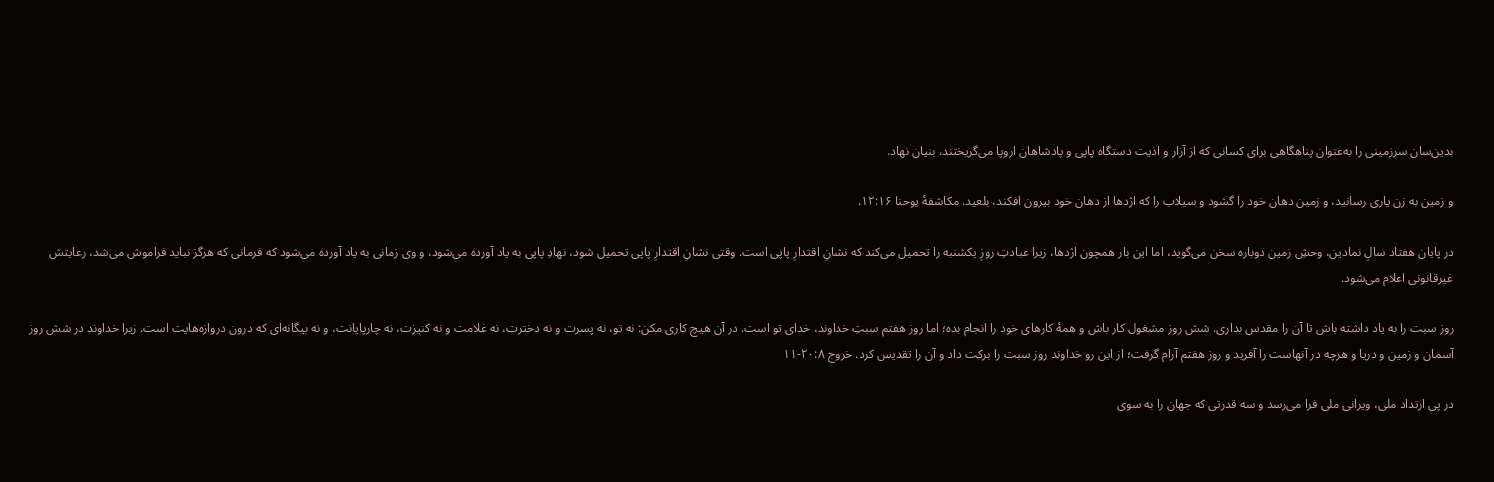بدین‌سان سرزمینی را به‌عنوان پناهگاهی برای کسانی که از آزار و اذیت دستگاه پاپی و پادشاهان اروپا می‌گریختند، بنیان نهاد.

و زمین به زن یاری رسانید، و زمین دهان خود را گشود و سیلاب را که اژدها از دهان خود بیرون افکند، بلعید. مکاشفهٔ یوحنا ۱۲:۱۶.

در پایان هفتاد سالِ نمادین، وحشِ زمین دوباره سخن می‌گوید، اما این بار همچون اژدها، زیرا عبادتِ روزِ یکشنبه را تحمیل می‌کند که نشانِ اقتدارِ پاپی است. وقتی نشانِ اقتدارِ پاپی تحمیل شود، نهادِ پاپی به یاد آورده می‌شود، و وی زمانی به یاد آورده می‌شود که فرمانی که هرگز نباید فراموش می‌شد، رعایتش غیرقانونی اعلام می‌شود.

روز سبت را به یاد داشته باش تا آن را مقدس بداری. شش روز مشغول کار باش و همهٔ کارهای خود را انجام بده؛ اما روز هفتم سبتِ خداوند، خدای تو است. در آن هیچ کاری مکن: نه تو، نه پسرت و نه دخترت، نه غلامت و نه کنیزت، نه چارپایانت، و نه بیگانه‌ای که درون دروازه‌هایت است. زیرا خداوند در شش روز آسمان و زمین و دریا و هرچه در آنهاست را آفرید و روز هفتم آرام گرفت؛ از این رو خداوند روز سبت را برکت داد و آن را تقدیس کرد. خروج ۲۰:۸-۱۱

در پی ارتداد ملی، ویرانی ملی فرا می‌رسد و سه قدرتی که جهان را به سوی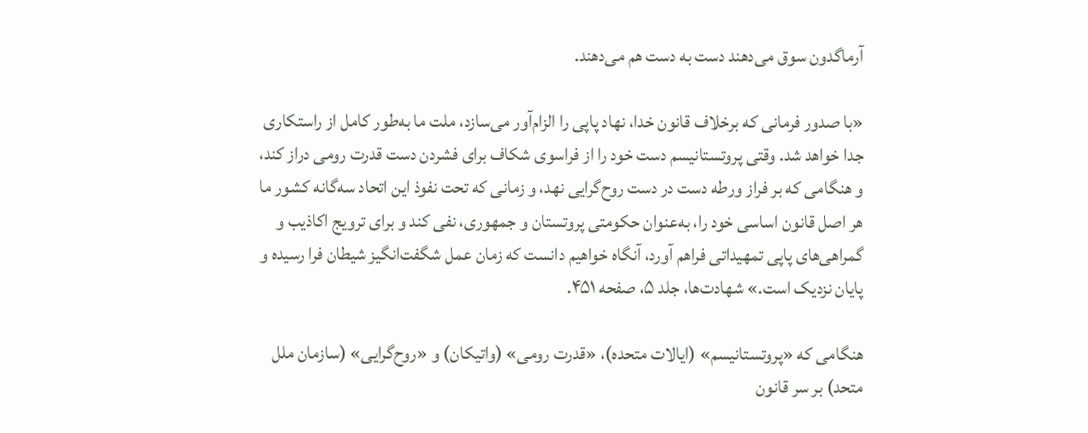آرماگدون سوق می‌دهند دست به دست هم می‌دهند.

«با صدور فرمانی که برخلاف قانون خدا، نهاد پاپی را الزام‌آور می‌سازد، ملت ما به‌طور کامل از راستکاری جدا خواهد شد. وقتی پروتستانیسم دست خود را از فراسوی شکاف برای فشردن دست قدرت رومی دراز کند، و هنگامی که بر فراز ورطه دست در دست روح‌گرایی نهد، و زمانی که تحت نفوذ این اتحاد سه‌گانه کشور ما هر اصل قانون اساسی خود را، به‌عنوان حکومتی پروتستان و جمهوری، نفی کند و برای ترویج اکاذیب و گمراهی‌های پاپی تمهیداتی فراهم آورد، آنگاه خواهیم دانست که زمان عمل شگفت‌انگیز شیطان فرا رسیده و پایان نزدیک است.» شهادت‌ها، جلد ۵، صفحه ۴۵۱.

هنگامی که «پروتستانیسم» (ایالات متحده)، «قدرت رومی» (واتیکان) و «روح‌گرایی» (سازمان ملل متحد) بر سر قانون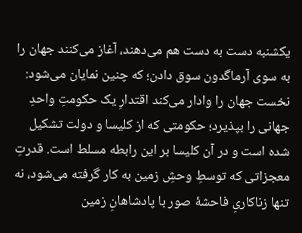یکشنبه دست به دست هم می‌دهند، آغاز می‌کنند جهان را به سوی آرماگدون سوق دادن؛ که چنین نمایان می‌شود: نخست جهان را وادار می‌کند اقتدارِ یک حکومتِ واحدِ جهانی را بپذیرد؛ حکومتی که از کلیسا و دولت تشکیل شده است و در آن کلیسا بر این رابطه مسلط است. قدرتِ معجزاتی که توسطِ وحشِ زمین به کار گرفته می‌شود، نه تنها زناکاریِ فاحشهٔ صور با پادشاهانِ زمین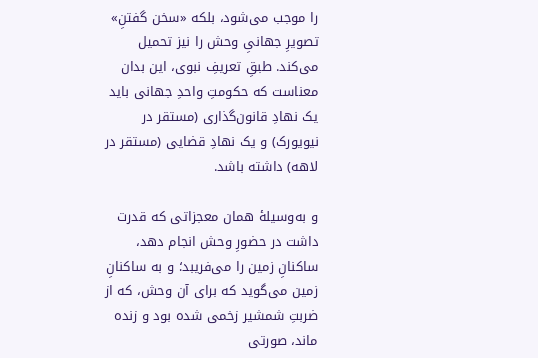را موجب می‌شود، بلکه «سخن گفتنِ» تصویرِ جهانیِ وحش را نیز تحمیل می‌کند. طبقِ تعریفِ نبوی، این بدان معناست که حکومتِ واحدِ جهانی باید یک نهادِ قانون‌گذاری (مستقر در نیویورک) و یک نهادِ قضایی (مستقر در لاهه) داشته باشد.

و به‌وسیلهٔ همان معجزاتی که قدرت داشت در حضورِ وحش انجام دهد، ساکنانِ زمین را می‌فریبد؛ و به ساکنانِ زمین می‌گوید که برای آن وحش، که از ضربتِ شمشیر زخمی شده بود و زنده ماند، صورتی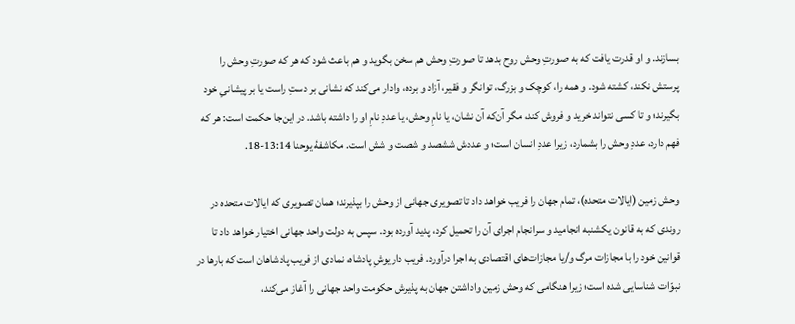بسازند. و او قدرت یافت که به صورتِ وحش روح بدهد تا صورتِ وحش هم سخن بگوید و هم باعث شود که هر که صورتِ وحش را پرستش نکند، کشته شود. و همه را، کوچک و بزرگ، توانگر و فقیر، آزاد و برده، وادار می‌کند که نشانی بر دستِ راست یا بر پیشانیِ خود بگیرند؛ و تا کسی نتواند خرید و فروش کند، مگر آن‌که آن نشان، یا نامِ وحش، یا عددِ نامِ او را داشته باشد. در این‌جا حکمت است: هر که فهم دارد، عددِ وحش را بشمارد، زیرا عددِ انسان است؛ و عددش ششصد و شصت و شش است. مکاشفهٔ یوحنا 13:14-18.

وحش زمین (ایالات متحده)، تمام جهان را فریب خواهد داد تا تصویری جهانی از وحش را بپذیرند؛ همان تصویری که ایالات متحده در روندی که به قانون یکشنبه انجامید و سرانجام اجرای آن را تحمیل کرد، پدید آورده بود. سپس به دولت واحد جهانی اختیار خواهد داد تا قوانین خود را با مجازات مرگ و/یا مجازات‌های اقتصادی به اجرا درآورد. فریب داریوشِ پادشاه، نمادی از فریب پادشاهان است که بارها در نبوّات شناسایی شده است؛ زیرا هنگامی که وحش زمین واداشتن جهان به پذیرش حکومت واحد جهانی را آغاز می‌کند،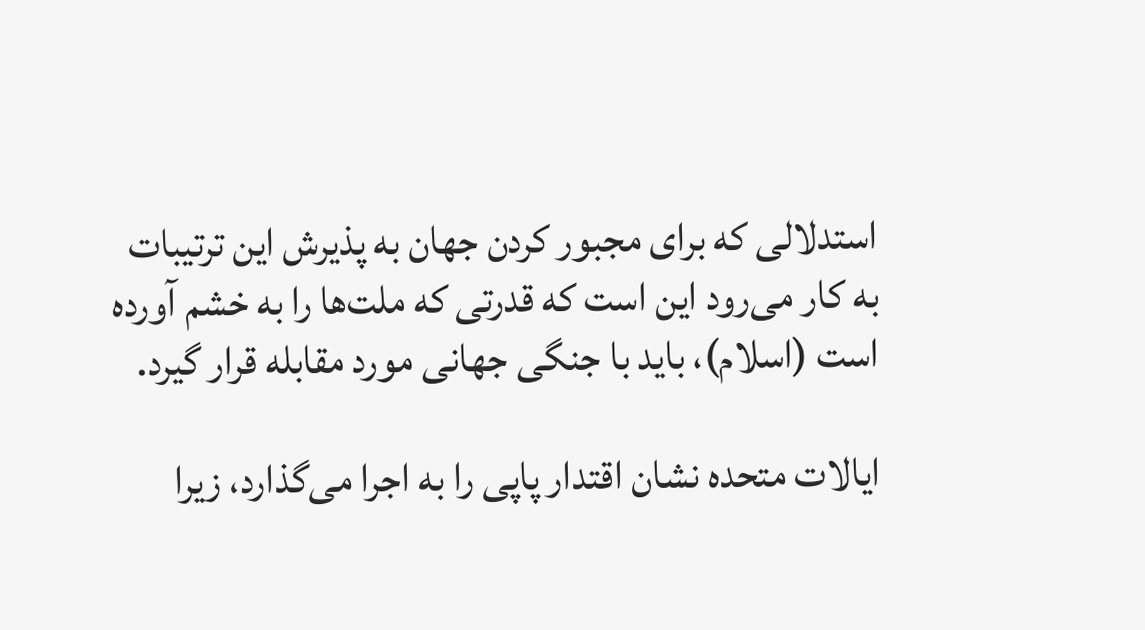استدلالی که برای مجبور کردن جهان به پذیرش این ترتیبات به کار می‌رود این است که قدرتی که ملت‌ها را به خشم آورده است (اسلام)، باید با جنگی جهانی مورد مقابله قرار گیرد.

ایالات متحده نشان اقتدار پاپی را به اجرا می‌گذارد، زیرا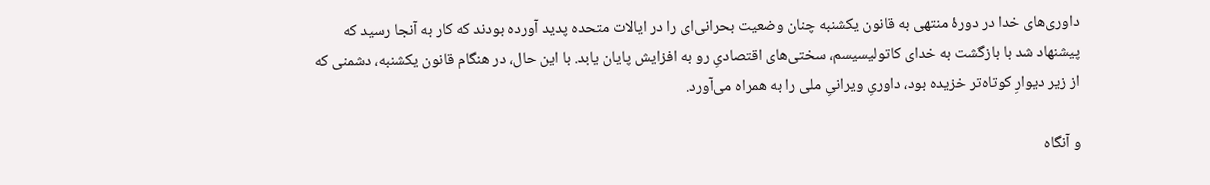داوری‌های خدا در دورهٔ منتهی به قانون یکشنبه چنان وضعیت بحرانی‌ای را در ایالات متحده پدید آورده بودند که کار به آنجا رسید که پیشنهاد شد با بازگشت به خدای کاتولیسیسم، سختی‌های اقتصادیِ رو به افزایش پایان یابد. با این حال، در هنگام قانون یکشنبه، دشمنی که از زیر دیوارِ کوتاه‌تر خزیده بود، داوریِ ویرانیِ ملی را به همراه می‌آورد.

و آنگاه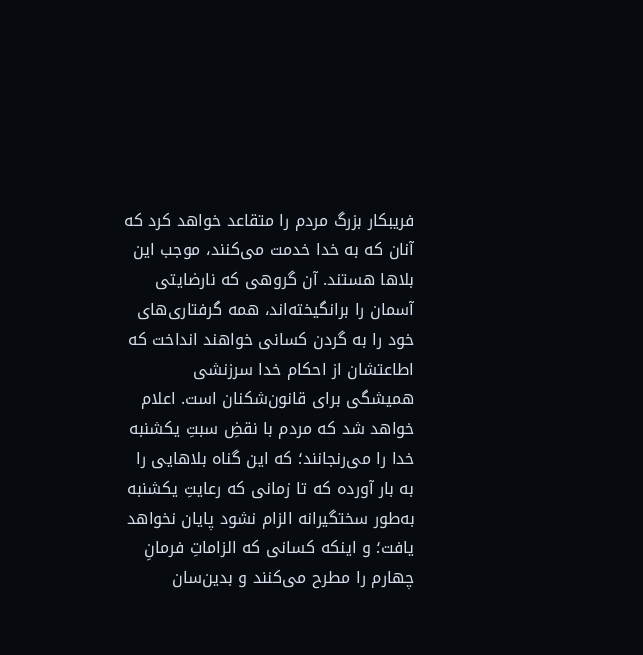فریبکار بزرگ مردم را متقاعد خواهد کرد که آنان که به خدا خدمت می‌کنند، موجب این بلاها هستند. آن گروهی که نارضایتی آسمان را برانگیخته‌اند، همه گرفتاری‌های خود را به گردن کسانی خواهند انداخت که اطاعتشان از احکام خدا سرزنشی همیشگی برای قانون‌شکنان است. اعلام خواهد شد که مردم با نقضِ سبتِ یکشنبه خدا را می‌رنجانند؛ که این گناه بلاهایی را به بار آورده که تا زمانی که رعایتِ یکشنبه به‌طور سختگیرانه الزام نشود پایان نخواهد یافت؛ و اینکه کسانی که الزاماتِ فرمانِ چهارم را مطرح می‌کنند و بدین‌سان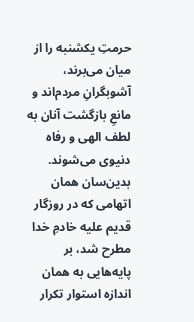حرمتِ یکشنبه را از میان می‌برند، آشوبگرانِ مردم‌اند و مانعِ بازگشت آنان به لطف الهی و رفاه دنیوی می‌شوند. بدین‌سان همان اتهامی که در روزگار قدیم علیه خادمِ خدا مطرح شد، بر پایه‌هایی به همان اندازه استوار تکرار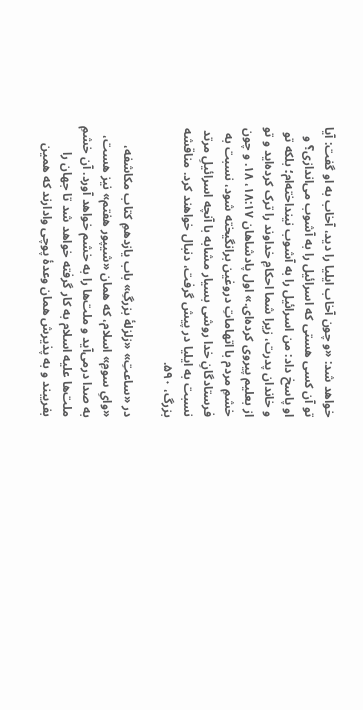خواهد شد: «و چون آخاب ایلیا را دید، آخاب به او گفت: آیا تو آن کسی هستی که اسرائیل را به آشوب می‌اندازی؟ و او پاسخ داد: من اسرائیل را به آشوب نینداخته‌ام؛ بلکه تو و خاندان پدرت، زیرا شما احکامِ خداوند را ترک کرده‌اید و تو از بعلیم پیروی کرده‌ای.» اول پادشاهان ۱۸:۱۷، ۱۸. و چون خشمِ مردم با اتهاماتِ دروغین برانگیخته شود، نسبت به فرستادگانِ خدا روشی بسیار مشابه با آنچه اسرائیلِ مرتد نسبت به ایلیا در پیش گرفت، دنبال خواهند کرد. مناقشه بزرگ، ۵۹۰.

در «ساعتِ» «زلزلۀ بزرگِ» باب یازدهمِ کتاب مکاشفه، «وایِ سومِ» اسلام، که همان «شیپور هفتم» نیز هست، به صدا درمی‌آید و ملت‌ها را به خشم خواهد آورد. آن خشمِ ملت‌ها علیه اسلام به کار گرفته خواهد شد تا جهان را بفریبند و به پذیرش همان وعدۀ پوچی وادارند که همین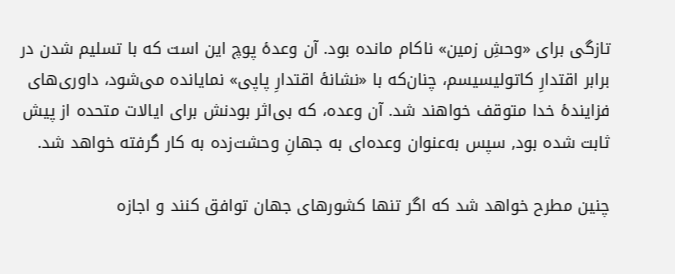تازگی برای «وحشِ زمین» ناکام مانده بود. آن وعدۀ پوچ این است که با تسلیم شدن در برابر اقتدارِ کاتولیسیسم، چنان‌که با «نشانۀ اقتدارِ پاپی» نمایانده می‌شود، داوری‌های فزایندۀ خدا متوقف خواهند شد. آن وعده، که بی‌اثر بودنش برای ایالات متحده از پیش ثابت شده بود, سپس به‌عنوان وعده‌ای به جهانِ وحشت‌زده به کار گرفته خواهد شد.

چنین مطرح خواهد شد که اگر تنها کشورهای جهان توافق کنند و اجازه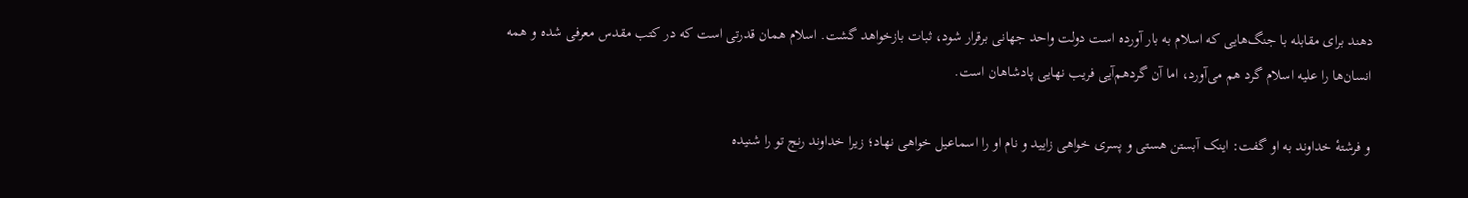دهند برای مقابله با جنگ‌هایی که اسلام به بار آورده است دولت واحد جهانی برقرار شود، ثبات بازخواهد گشت. اسلام همان قدرتی است که در کتب مقدس معرفی شده و همه انسان‌ها را علیه اسلام گرد هم می‌آورد، اما آن گردهم‌آیی فریب نهایی پادشاهان است.

و فرشتهٔ خداوند به او گفت: اینک آبستن هستی و پسری خواهی زایید و نام او را اسماعیل خواهی نهاد؛ زیرا خداوند رنج تو را شنیده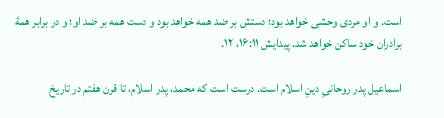است. و او مردی وحشی خواهد بود؛ دستش بر ضد همه خواهد بود و دست همه بر ضد او؛ و در برابر همهٔ برادران خود ساکن خواهد شد. پیدایش ۱۶:۱۱، ۱۲.

اسماعیل پدر روحانیِ دینِ اسلام است. درست است که محمد، پدر اسلام، تا قرن هفتم در تاریخ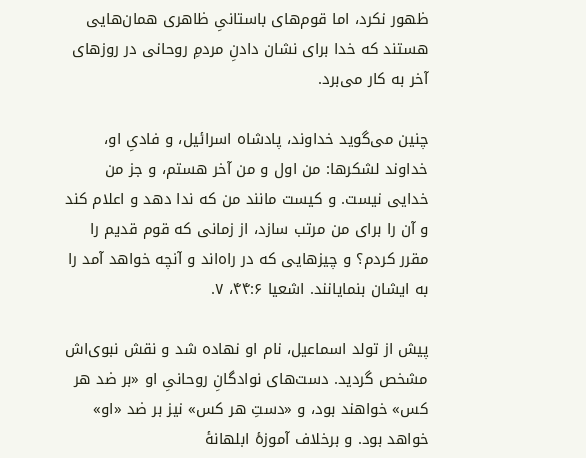ظهور نکرد، اما قوم‌های باستانیِ ظاهری همان‌هایی هستند که خدا برای نشان دادنِ مردمِ روحانی در روزهای آخر به کار می‌برد.

چنین می‌گوید خداوند، پادشاه اسرائیل، و فادیِ او، خداوند لشکرها: من اول و من آخر هستم، و جز من خدایی نیست. و کیست مانند من که ندا دهد و اعلام کند و آن را برای من مرتب سازد، از زمانی که قوم قدیم را مقرر کردم؟ و چیزهایی که در راه‌اند و آنچه خواهد آمد را به ایشان بنمایانند. اشعیا ۴۴:۶، ۷.

پیش از تولد اسماعیل، نام او نهاده شد و نقش نبوی‌اش مشخص گردید. دست‌های نوادگانِ روحانیِ او «بر ضد هر کس» خواهند بود، و «دستِ هر کس» نیز بر ضد «او» خواهد بود. و برخلاف آموزهٔ ابلهانهٔ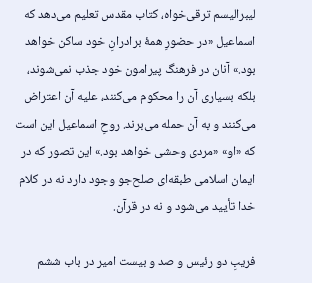لیبرالیسم ترقی‌خواه، کتاب مقدس تعلیم می‌دهد که اسماعیل «در حضورِ همهٔ برادرانِ خود ساکن خواهد بود.» آنان در فرهنگ پیرامون خود جذب نمی‌شوند، بلکه بسیاری آن را محکوم می‌کنند، علیه آن اعتراض می‌کنند و به آن حمله می‌برند. روحِ اسماعیل این است که «او» «مردی وحشی خواهد بود.» این تصور که در ایمان اسلامی طبقه‌ای صلح‌جو وجود دارد نه در کلام خدا تأیید می‌شود و نه در قرآن.

فریبِ دو رئیس و صد و بیست امیر در باب ششم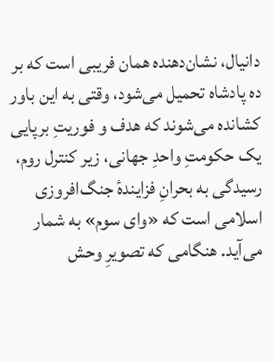دانیال، نشان‌دهنده همان فریبی است که بر ده پادشاه تحمیل می‌شود، وقتی به این باور کشانده می‌شوند که هدف و فوریتِ برپایی یک حکومتِ واحدِ جهانی، زیر کنترل روم، رسیدگی به بحرانِ فزایندهٔ جنگ‌افروزی اسلامی است که «وای سوم» به شمار می‌آید. هنگامی که تصویرِ وحش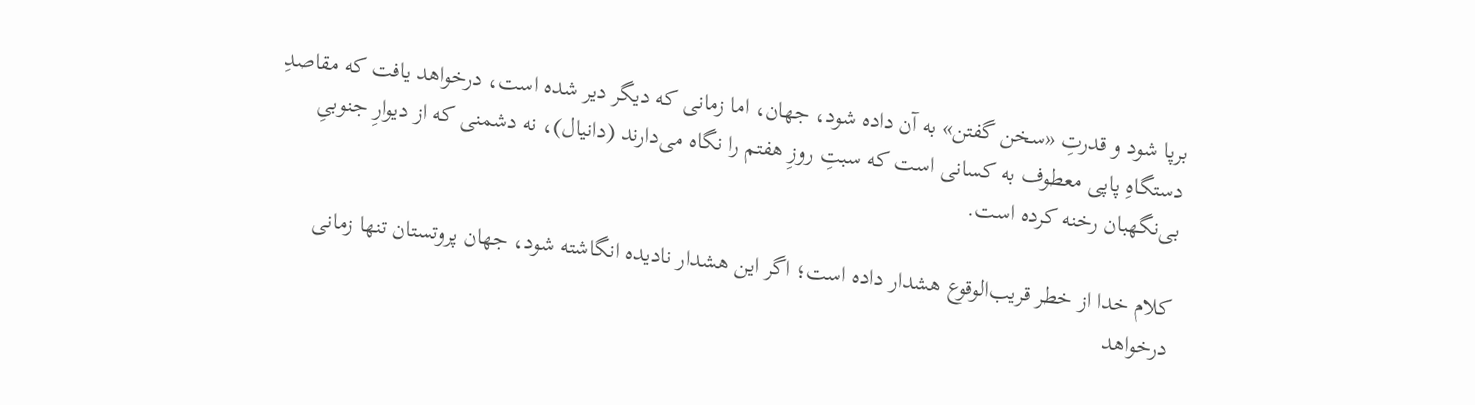برپا شود و قدرتِ «سخن گفتن» به آن داده شود، جهان، اما زمانی که دیگر دیر شده است، درخواهد یافت که مقاصدِ دستگاهِ پاپی معطوف به کسانی است که سبتِ روزِ هفتم را نگاه می‌دارند (دانیال)، نه دشمنی که از دیوارِ جنوبیِ بی‌نگهبان رخنه کرده است.

کلام خدا از خطر قریب‌الوقوع هشدار داده است؛ اگر این هشدار نادیده انگاشته شود، جهان پروتستان تنها زمانی درخواهد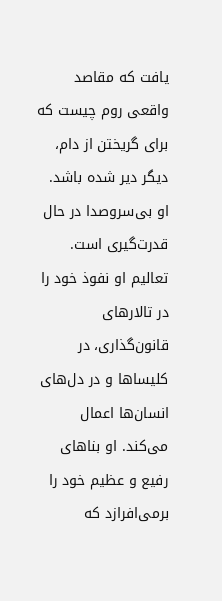یافت که مقاصد واقعی روم چیست که برای گریختن از دام، دیگر دیر شده باشد. او بی‌سروصدا در حال قدرت‌گیری است. تعالیم او نفوذ خود را در تالارهای قانون‌گذاری، در کلیساها و در دل‌های انسان‌ها اعمال می‌کند. او بناهای رفیع و عظیم خود را برمی‌افرازد که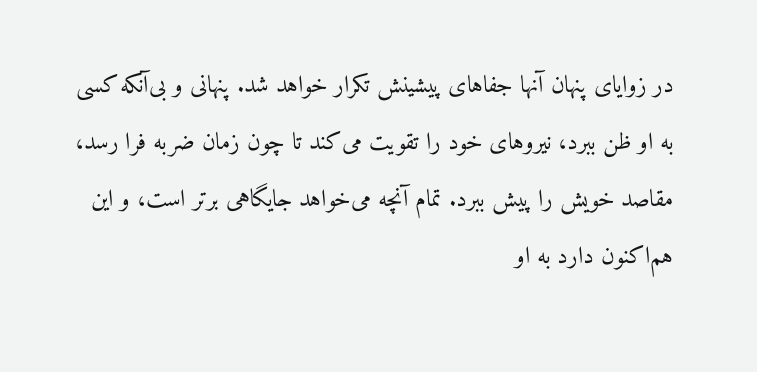در زوایای پنهان آنها جفاهای پیشینش تکرار خواهد شد. پنهانی و بی‌آنکه کسی به او ظن ببرد، نیروهای خود را تقویت می‌کند تا چون زمان ضربه فرا رسد، مقاصد خویش را پیش ببرد. تمام آنچه می‌خواهد جایگاهی برتر است، و این هم‌اکنون دارد به او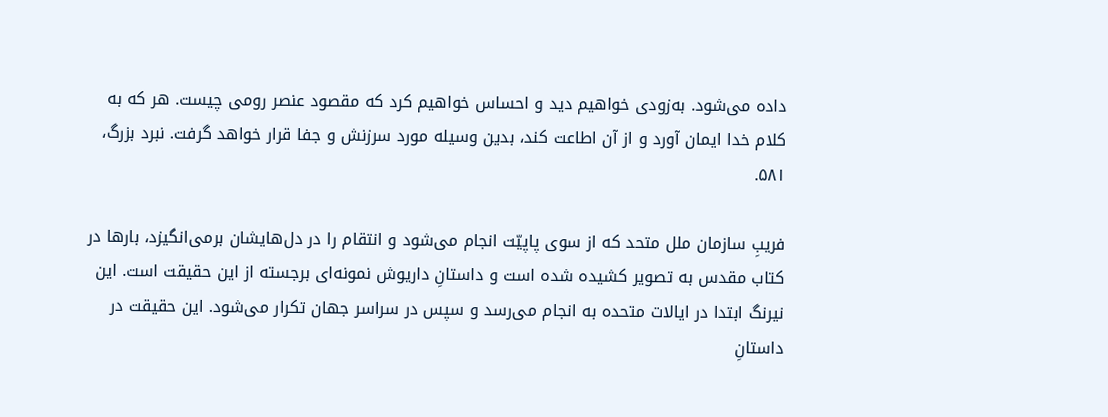داده می‌شود. به‌زودی خواهیم دید و احساس خواهیم کرد که مقصود عنصر رومی چیست. هر که به کلام خدا ایمان آورد و از آن اطاعت کند، بدین وسیله مورد سرزنش و جفا قرار خواهد گرفت. نبرد بزرگ، ۵۸۱.

فریبِ سازمان ملل متحد که از سوی پاپیّت انجام می‌شود و انتقام را در دل‌هایشان برمی‌انگیزد، بارها در کتاب مقدس به تصویر کشیده شده است و داستانِ داریوش نمونه‌ای برجسته از این حقیقت است. این نیرنگ ابتدا در ایالات متحده به انجام می‌رسد و سپس در سراسر جهان تکرار می‌شود. این حقیقت در داستانِ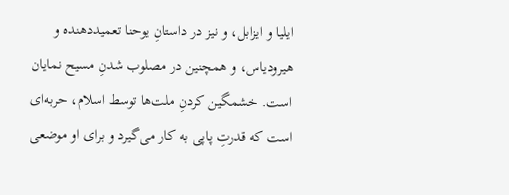ایلیا و ایزابل، و نیز در داستانِ یوحنا تعمیددهنده و هیرودیاس، و همچنین در مصلوب شدنِ مسیح نمایان است. خشمگین کردنِ ملت‌ها توسط اسلام، حربه‌ای است که قدرتِ پاپی به کار می‌گیرد و برای او موضعی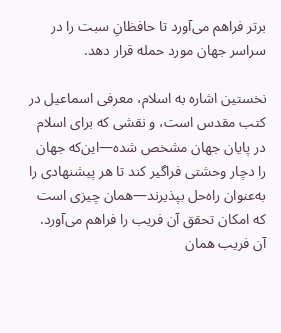برتر فراهم می‌آورد تا حافظانِ سبت را در سراسر جهان مورد حمله قرار دهد.

نخستین اشاره به اسلام، معرفی اسماعیل در کتب مقدس است، و نقشی که برای اسلام در پایان جهان مشخص شده—این‌که جهان را دچار وحشتی فراگیر کند تا هر پیشنهادی را به‌عنوان راه‌حل بپذیرند—همان چیزی است که امکان تحقق آن فریب را فراهم می‌آورد. آن فریب همان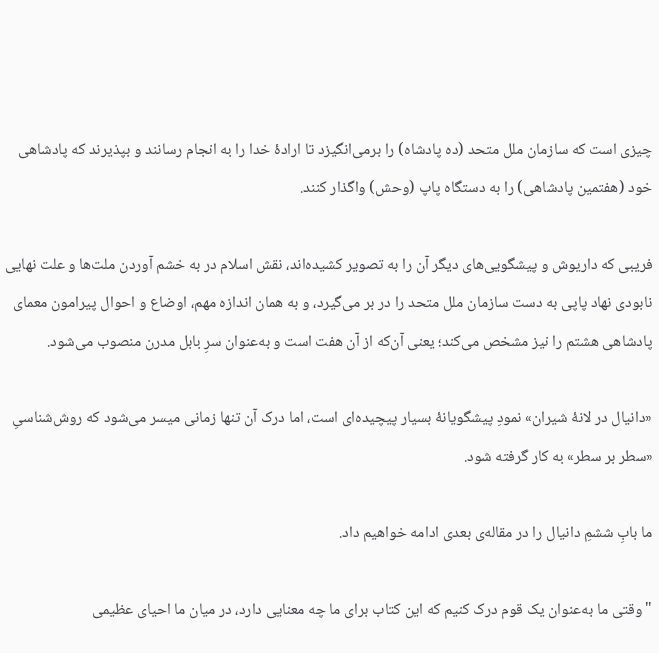چیزی است که سازمان ملل متحد (ده پادشاه) را برمی‌انگیزد تا ارادهٔ خدا را به انجام رسانند و بپذیرند که پادشاهی خود (هفتمین پادشاهی) را به دستگاه پاپ (وحش) واگذار کنند.

فریبی که داریوش و پیشگویی‌های دیگر آن را به تصویر کشیده‌اند، نقش اسلام در به خشم آوردن ملت‌ها و علت نهایی نابودی نهاد پاپی به دست سازمان ملل متحد را در بر می‌گیرد، و به همان اندازه مهم، اوضاع و احوال پیرامون معمای پادشاهی هشتم را نیز مشخص می‌کند؛ یعنی آن‌که از آن هفت است و به‌عنوان سرِ بابل مدرن منصوب می‌شود.

«دانیال در لانهٔ شیران» نمودِ پیشگویانهٔ بسیار پیچیده‌ای است، اما درک آن تنها زمانی میسر می‌شود که روش‌شناسیِ «سطر بر سطر» به کار گرفته شود.

ما بابِ ششمِ دانیال را در مقاله‌ی بعدی ادامه خواهیم داد.

"وقتی ما به‌عنوان یک قوم درک کنیم که این کتاب برای ما چه معنایی دارد، در میان ما احیای عظیمی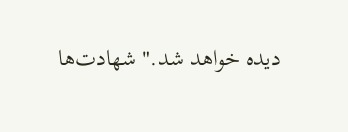دیده خواهد شد." شهادت‌ها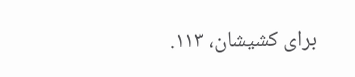برای کشیشان، ۱۱۳.